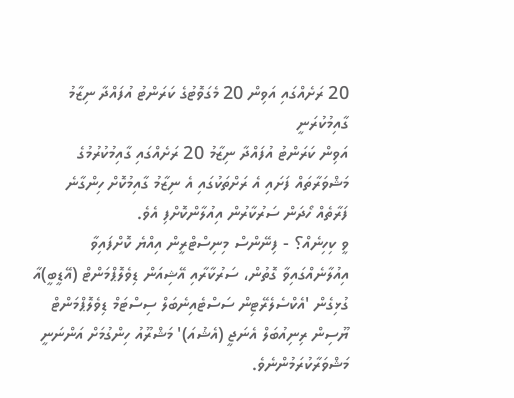20 ރަށެއްގައި އަވިން 20 މެގަވޮޓުގެ ކަރަންޓު އުފައްދާ ނިޒާމު ގާއިމުކުރަނީ
އަވިން ކަރަންޓު އުފައްދާ ނިޒާމު 20 ރަށެއްގައި ގާއިމުކުރުމުގެ މަޝްވަރާތައް ފަށައި އެ ރަށްތަކުގައި އެ ނިޒާމު ގާއިމުކޮށް ހިންގާނެ ފަރާތެއް ހޯދަން ސަރުކާރުން އިއުލާންކޮށްފި އެވެ.
ވީ ކިހިނެއް؟ - ފިނޭންސް މިނިސްޓްރީން އިއްޔެ ކޮށްފައިވާ އިއުލާނެއްގައިވާ ގޮތުން، ސަރުކާރާއި އޭޝިއަން ޑިވެލޮޕްމަންޓް (އޭޑީބީ)އާ ގުޅިގެން 'އެކްސެލެރޭޓިން ސަސްޓެއިނެބަލް ސިސްޓަމް ޑިވެލޮޕްމަންޓް ޔޫސިން ރިނިއުބަލް އެނަޖީ (އެޝުއަ)' މަޝްރޫއު ހިންގުމަށް އަންނަނީ މަޝްވަރާކުރަމުންނެވެ.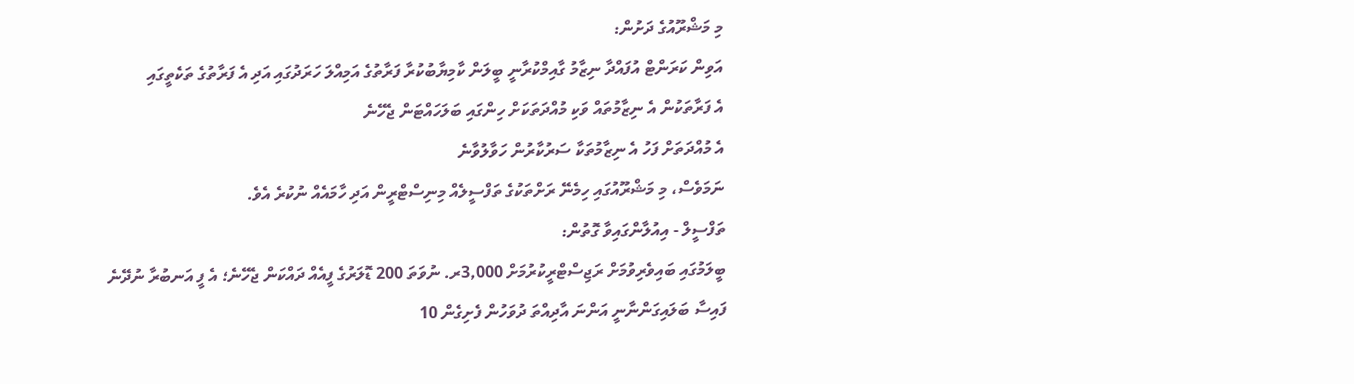މި މަޝްރޫއުގެ ދަށުން:
އަވިން ކަރަންޓް އުފައްދާ ނިޒާމު ގާއިމްކުރާނީ ބީލަން ކާމިޔާބުކުރާ ފަރާތުގެ އަމިއްލަ ހަރަދުގައި އަދި އެ ފަރާތުގެ ތަކެތީގައި
އެ ފަރާތަކުން އެ ނިޒާމުތައް ވަކި މުއްދަތަކަށް ހިންގައި ބަލަހައްޓަން ޖެހޭނެ
އެ މުއްދަތަށް ފަހު އެ ނިޒާމުތަކާ ސަރުކާރުން ހަވާލުވާނެ
ނަމަވެސް، މި މަޝްރޫއުގައި ހިމެނޭ ރަށްތަކުގެ ތަފްސީލެއް މިނިސްޓްރީން އަދި ހާމައެއް ނުކުރެ އެވެ.
ތަފްސީލް - އިއުލާންގައިވާ ގޮތުން:
ބީލަމުގައި ބައިވެރިވުމަށް ރަޖިސްޓްރީކުރުމަށް 3,000ރ. ނުވަތަ 200 ޑޮލަރުގެ ފީއެއް ދައްކަން ޖެހޭނެ؛ އެ ފީ އަނބުރާ ނުދޭނެ
ފައިސާ ބަލައިގަންނާނީ އަންނަ އާދިއްތަ ދުވަހުން ފެށިގެން 10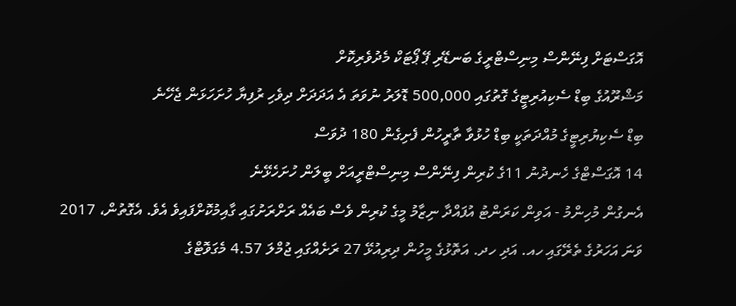އޮގަސްޓަށް ފިނޭންސް މިނިސްޓްރީގެ ބަނޑޭރި ޕޭ ޕޯޓަކް މެދުވެރިކޮށް
މަޝްރޫއުގެ ބިޑް ސެކިއުރިޓީގެ ގޮތުގައި 500,000 ޑޮލަރު ނުވަތަ އެ އަދަދަށް ދިވެހި ރުފިޔާ ހުށަހަޅަން ޖެހޭނެ
ބިޑް ސެކިޔުރިޓީގެ މުއްދަތަކީ ބިޑް ހުޅުވާ ތާރީހުން ފެށިގެން 180 ދުވަސް
14 އޮގަސްޓްގެ ހެނދުނު 11ގެ ކުރިން ފިނޭންސް މިނިސްޓްރީއަށް ބީލަން ހުށަހެޅޭނެ
އެނގުން މުހިންމު - އަވިން ކަރަންޓު އުފައްދާ ނިޒާމު މީގެ ކުރިން ވެސް ބައެއް ރަށްރަށުގައި ގާއިމުކޮށްފައިވެ އެވެ. އެގޮތުން، 2017 ވަނަ އަހަރުގެ ތެރޭގައި ހއ. އަދި ހދ. އަތޮޅުގެ މީހުން ދިރިއުޅޭ 27 ރަށެއްގައި ޖުމްލަ 4.57 މެގަވޮޓްގެ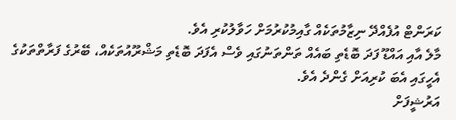ކަރަންޓް އުފެއްދޭ ނިޒާމުތަކެއް ގާއިމުކުރުމަށް ހަވާލުކުރި އެވެ.
މާލެ އާއި އައްޑޫ ފަދަ ބޮޑެތި ބައެއް ތަންތަނުގައި ވެސް އެފަދަ ބޮޑެތި މަޝްރޫއުތަކެއް، ބޭރުގެ ފަރާތްތަކުގެ އެހީގައި އެބަ ކުރިއަށް ގެންދެ އެވެ.
އަރުޝީފަށް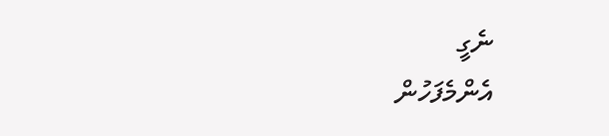ނެގީ
އެންމެފަހުން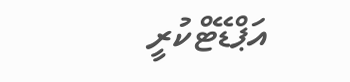އަޕްޑޭޓްކުރީ